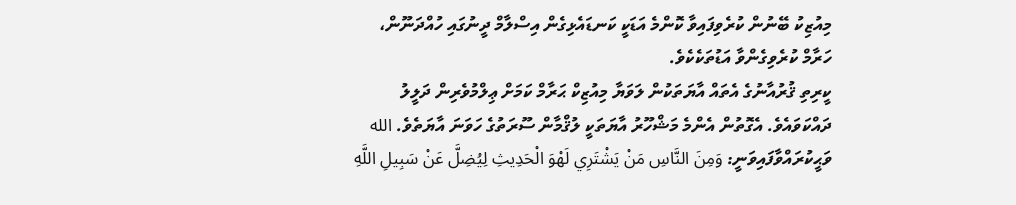މިއުޒިކު ބޭނުން ކުރެވިފައިވާ ކޮންމެ އަޑަކީ ކަނޑައެޅިގެން އިސްލާމް ދީނުގައި ހުއްދަނޫން، ހަރާމް ކުރެވިގެންވާ އަޑުތަކެކެވެ.
ކީރިތި ޤުރުއާނުގެ އެތައް އާޔަތަކުން ލަވަޔާ މިއުޒިކް ޙަރާމް ކަމަށް ޢިލްމުވެރިން ދަލީލު ދައްކަވައެވެ. އެގޮތުން އެންމެ މަޝްހޫރު އާޔަތަކީ ލުޤްމާން ސޫރަތުގެ ހަވަނަ އާޔަތެވެ. الله ވަޙީކުރައްވާފައިވަނީ: وَمِنَ النَّاسِ مَنْ يَشْتَرِي لَهْوَ الْحَدِيثِ لِيُضِلَّ عَنْ سَبِيلِ اللَّهِ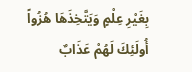بِغَيْرِ عِلْمٍ وَيَتَّخِذَهَا هُزُواً أُولَئِكَ لَهُمْ عَذَابٌ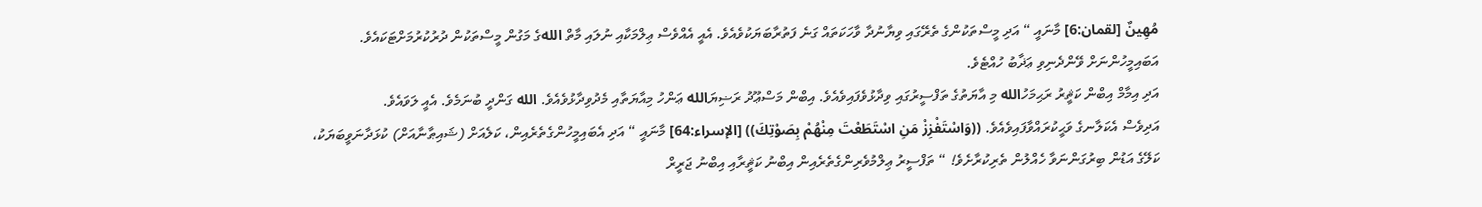مُهِينٌ [لقمان:6] މާނައީ “ އަދި މީސްތަކުންގެ ތެރޭގައި ވިޔާނުދާ ވާހަކަތައް ގަނެ ފަތުރާބަޔަކުވެއެވެ. އެއީ އެއްވެސް ޢިލްމަކާއި ނުލައި މާތް اللهގެ މަގުން މީސްތަކުން ދުރުކުރުމަށްޓަކައެވެ. އަބައިމީހުންނަށް ވޭންދެނިވި ޢަޛާބު ހުއްޓެވެ.
އަދި އިމާމް އިބްން ކަޘީރު ރަޙިމަހުالله މި އާޔަތުގެ ތަފްސީރުގައި ވިދާޅުވެފައިވެއެވެ. އިބްން މަސްޢޫދު ރަޟިޔަالله ޢަންހު މިއާޔަތާއި މެދުވިދާޅުވެއެވެ. الله ގަންދީ ބުނަމެވެ. އެއީ ލަވައެވެ.
އަދިވެސް އެކަލާނގެ ވަޙީކުރައްވާފައިވެއެވެ. ((وَاسْتَفْزِزْ مَنِ اسْتَطَعْتَ مِنْهُمْ بِصَوْتِكَ)) [الإسراء:64] މާނައީ “ އަދި އެބައިމީހުންގެތެރެއިން، ކަލެއަށް (ޝައިޠާނާއަށް) ކުޅަދާނަވީބަޔަކު، ކަލޭގެ އަޑުން ބިރުގަންނަވާ ހެއްލުން ތެރިކުރާށެވެ! “ ތަފްސީރު ޢިލްމުވެރިންގެތެރެއިން އިބްނު ކަޘީރާއި އިބްނު ޖަރީރް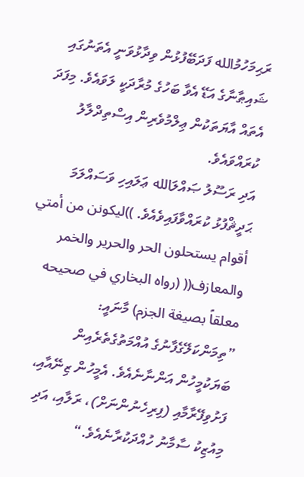ރަޙިމަހުމުالله ފަދަބޭފުޅުން ވިދާޅުވަނީ އެތަނުގައި ޝައިޠާނާގެ އަޑޭ އެވާ ބަހުގެ މުރާދަކީ ލަވައެވެ. މިފަދަ އެތައް އާޔަތަކުން ޢިލްމުވެރިން އިސްތިދްލާލު ކުރައްވައެވެ.
އަދި ރަސޫލު ޞައްލަالله ޢަލައިހި ވަސައްލަމަ ޙަދީޘްފުޅު ކުރައްވާފައިވެއެވެ. ))ليكونن من أمتي أقوام يستحلون الحر والحرير والخمر والمعازف(( (رواه البخاري في صحيحه معلقاً بصيغة الجزم) މާނައީ: ”ތިމަންކަލޭގެފާނުގެ އުއްމަތުގެތެރެއިން ބަޔަކުމީހުން އަންނާނެއެވެ. އެމީހުން ޒިނޭއާއި، ފަށުވިފޭރާމާއި (ފިރިހެނުންނަށް)، ރަލާއި، އަދި މިއުޒިކު ސާމާނު ހުއްދަކުރާނެއެވެ.“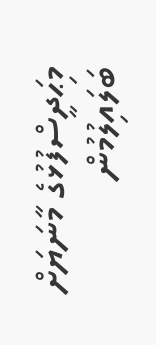މިޙަދީސްފުޅުގެ މާނަޔަށް ބަލައިލުމުން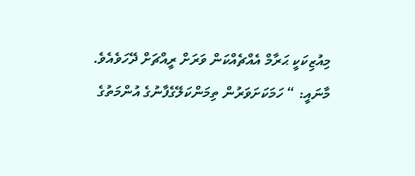މިއުޒިކަކީ ޙަރާމް އެއްޗެއްކަން ވަރަށް ރީއްޗަށް ދޭހަވެއެވެ.
މާނައީ: “ ހަމަކަށަވަރުން ތިމަންކަލޭގެފާނުގެ އުންމަތުގެ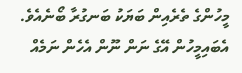މީހުންގެ ތެރެއިން ބަޔަކު ބަނގުރާ ބޯނެއެވެ. އެބައިމީހުން އޭގެ ނަން ނޫން އެހެން ނަމެއް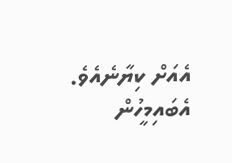އެއަށް ކިޔާނެއެވެ. އެބައިމީހުން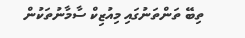ތިބޭ ތަންތަނުގައި މިއުޒިކް ސާމާނުތަކުން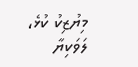މިޔުޒިކު ކުޅެ، ލަވަކިޔާ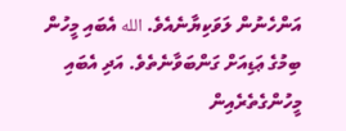އަންހެނުން ލަވަކިޔާނެއެވެ. الله އެބައި މީހުން ބިމުގެ ޢަޑިއަށް ގަންބަވާނެތެވެ. އަދި އެބައި މީހުންގެތެރެއިން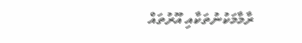ރާމާމަކުނުތަކާއި އޫރުތައް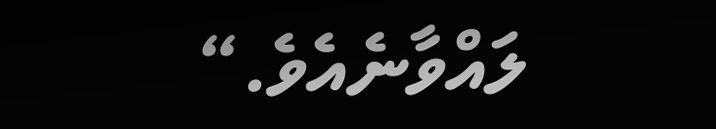ލައްވާނެއެވެ.“